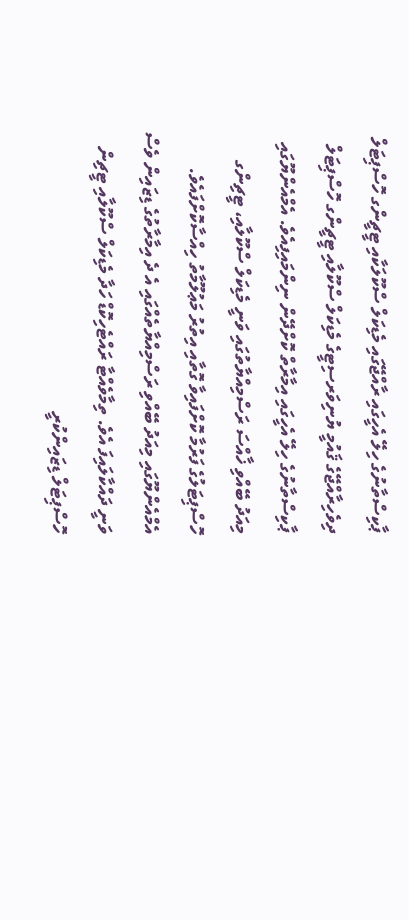ޕާކިސްތާނުގެ ހިލޭ އެހީގައި ރާއްޖޭގައި މެޑިކަލް ސްކޫލަކާއި ޓީޗީންގ ހޮސްޕިޓަލް
ދިވެހިރާއްޖޭގެ ޤައުމީ ޔުނިވަރސިޓީގެ މެޑިކަލް ސްކޫލާއި ޓީޗީންގ ހޮސްޕިޓަލް ޕާކިސްތާނުގެ ހިލޭ އެހީގައި އިމާރާތް ކޮށްދޭން ނިންމައިފިއެވެ. އެމްއެންޔޫގައި މިއަދު ބޭއްވި ޚާއްސަ ރަސްމިއްޔާތުގައި ވަނީ މެޑިކަލް ސްކޫލާއި، ޓީޗިންގ ހޮސްޕިޓަލުގެ ފަރުމާ ކޮށްފައިވާ ގޮތާއި އިތުރު މަޢުލޫމާތު ހިއްސާކޮށްފައެވެ.
އެމްއެންޔޫގައި މިއަދު ބޭއްވި ރަސްމިއްޔާތެއްގައި އެ ދެ އިމާރާތުގެ ޑިޒައިން ވެސް ވަނީ ދައްކާލައިފަ އެވެ. ތިމާވެއްޓާ ރައްޓެހިކޮޑް ހަދާ މެޑިކަލް ސްކޫލާއި ޓީޗިން ހޮސްޕިޓަލް ޑިޒައިންކުރީ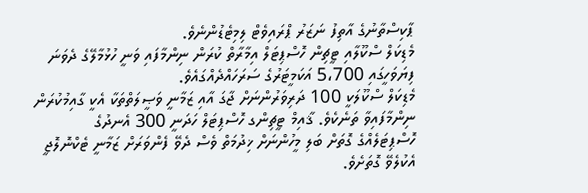ޕާކިސްތާނުގެ އާތިފު ނަޒަރު ޕްރައިވެޓް ލިމިޓެޑުންނެވެ.
މެޑިކަލް ސްކޫލާއި ޓީޗިން ހޮސްޕިޓަލް އިމާރާތް ކުރަން ނިންމާފައި ވަނީ ހުޅުމާލޭގެ ދެވަނަ ފިޔަވަހީގައި 5،700 އަކަމީޓަރުގެ ސަރަހައްދެއްގައެވެ.
މެޑިކަލް ސްކޫލަކީ 100 ދަރިވަރުންނަށް ޖާގަ އާއި ޒަމާނީ ވަޞީލަތްތަކާ އެކީ ގާއިމުކުރަން ނިންމާފައިވާ ތަނެކެވެ. ޤާއިމް ޓީޗިންގ ހޮސްޕިޓަލް ހަދަނީ 300 އެނދުގެ ހޮސްޕިޓަލެއްގެ ގޮތަށް ބަލި މީހުންނަށް ޚިދުމަތް ވެސް ދެވޭ ފެންވަރަށް ޒަމާނީ ޓެކްނޮލޮޖީ އެކުލެވޭ ގޮތަށެވެ.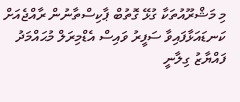މި މަޝްރޫއުތަކާ ގުޅޭ ގޮތުބް ޕާކިސްތާނުން ރާއްޖެއަށް ކަނޑައަޅާފައިވާ ސަފީރު ވައިސް އެޑްމިރަލް މުޙައްމަދު ފައްޔާޒު ގިލާނީ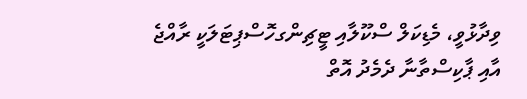ވިދާޅުވީ، މެޑިކަލް ސްކޫލާއި ޓީޗިންގހޮސްޕިޓަލަކީ ރާއްޖެ އާއި ޕާކިސްތާނާ ދެމެދު އޮތް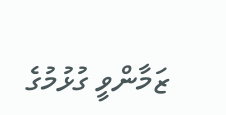ޒަމާންވީ ގުޅުމުގެ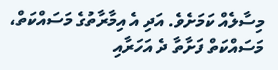މިސާލެއް ކަމަށެވެ. އަދި އެ އިމާރާތުގެ މަސައްކަތް، މަސައްކަތް ފަށާތާ ދެ އަހަރާއި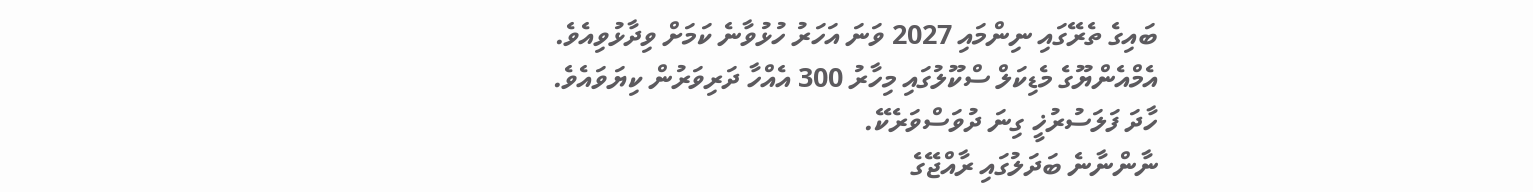ބައިގެ ތެރޭގައި ނިންމައި 2027 ވަނަ އަހަރު ހުޅުވާނެ ކަމަށް ވިދާޅުވިއެވެ.
އެމްއެންޔޫގެ މެޑިކަލް ސްކޫލުގައި މިހާރު 300 އެއްހާ ދަރިވަރުން ކިޔަވައެވެ.
ހާދަ ފަލަސުރުޚީ ގިނަ ދުވަސްވަރެކޭ.
ނާންނާނެ ބަދަލުގައި ރާއްޖޭގެ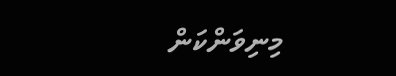މިނިވަންކަން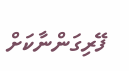ފޭރިގަންނާކަށް